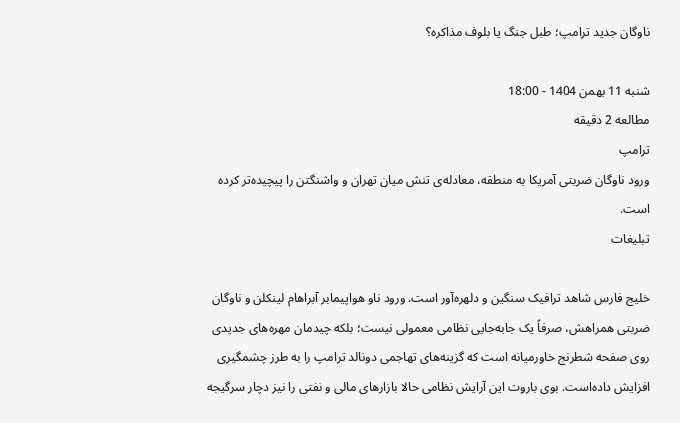ناوگان جدید ترامپ؛ طبل جنگ یا بلوف مذاکره؟

شنبه 11 بهمن 1404 - 18:00
مطالعه 2 دقیقه
ترامپ
ورود ناوگان ضربتی آمریکا به منطقه، معادله‌ی تنش میان تهران و واشنگتن را پیچیده‌تر کرده است.
تبلیغات

خلیج فارس شاهد ترافیک سنگین و دلهره‌آور است. ورود ناو هواپیمابر آبراهام لینکلن و ناوگان ضربتی همراهش، صرفاً یک جابه‌جایی نظامی معمولی نیست؛ بلکه چیدمان مهره‌های جدیدی روی صفحه شطرنج خاورمیانه است که گزینه‌های تهاجمی دونالد ترامپ را به طرز چشمگیری افزایش داده‌است. بوی باروت این آرایش نظامی حالا بازارهای مالی و نفتی را نیز دچار سرگیجه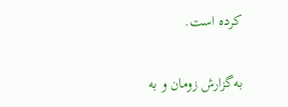کرده است.

به‌گزارش زومان و به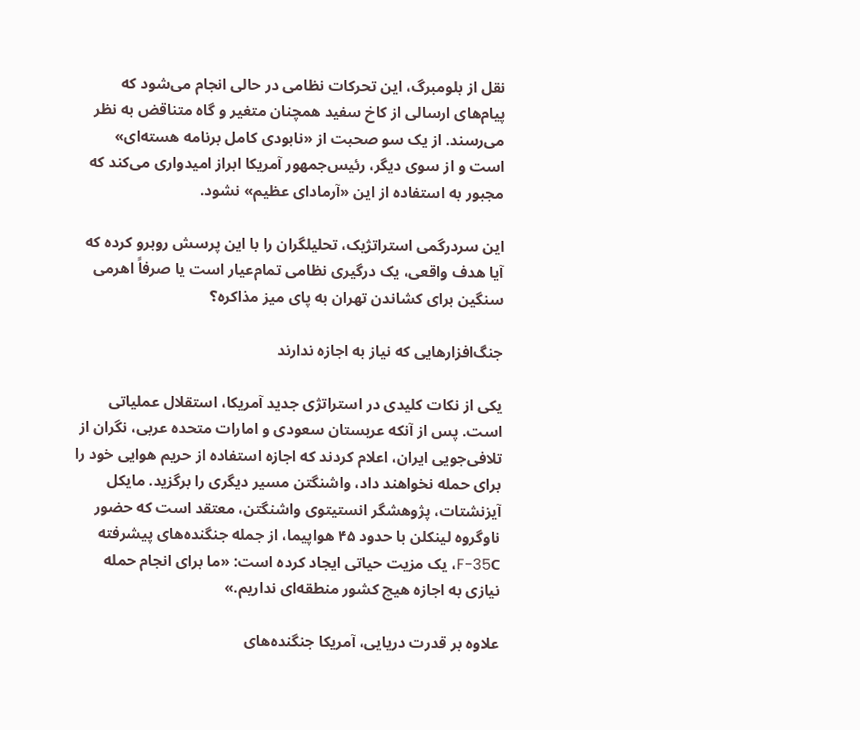نقل از بلومبرگ، این تحرکات نظامی در حالی انجام می‌شود که پیام‌های ارسالی از کاخ سفید همچنان متغیر و گاه متناقض به نظر می‌رسند. از یک سو صحبت از «نابودی کامل برنامه هسته‌ای» است و از سوی دیگر، رئیس‌جمهور آمریکا ابراز امیدواری می‌کند که مجبور به استفاده از این «آرمادای عظیم» نشود.

این سردرگمی استراتژیک، تحلیلگران را با این پرسش روبرو کرده که آیا هدف واقعی، یک درگیری نظامی تمام‌عیار است یا صرفاً اهرمی سنگین برای کشاندن تهران به پای میز مذاکره؟

جنگ‌افزارهایی که نیاز به اجازه ندارند

یکی از نکات کلیدی در استراتژی جدید آمریکا، استقلال عملیاتی است. پس از آنکه عربستان سعودی و امارات متحده عربی، نگران از تلافی‌جویی ایران، اعلام کردند که اجازه استفاده از حریم هوایی خود را برای حمله نخواهند داد، واشنگتن مسیر دیگری را برگزید. مایکل آیزنشتات، پژوهشگر انستیتوی واشنگتن، معتقد است که حضور ناوگروه لینکلن با حدود ۴۵ هواپیما، از جمله جنگنده‌های پیشرفته F-35C، یک مزیت حیاتی ایجاد کرده است: «ما برای انجام حمله نیازی به اجازه هیچ کشور منطقه‌ای نداریم.»

علاوه بر قدرت دریایی، آمریکا جنگنده‌های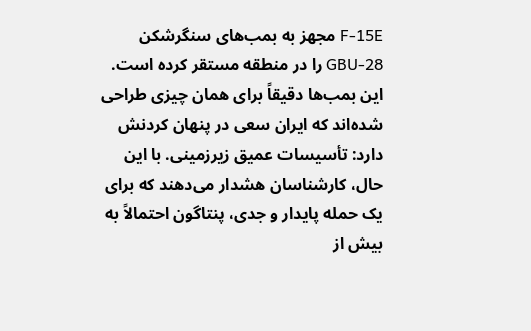F-15E مجهز به بمب‌های سنگرشکن GBU-28 را در منطقه مستقر کرده است. این بمب‌ها دقیقاً برای همان چیزی طراحی شده‌اند که ایران سعی در پنهان کردنش دارد: تأسیسات عمیق زیرزمینی. با این حال، کارشناسان هشدار می‌دهند که برای یک حمله پایدار و جدی، پنتاگون احتمالاً به بیش از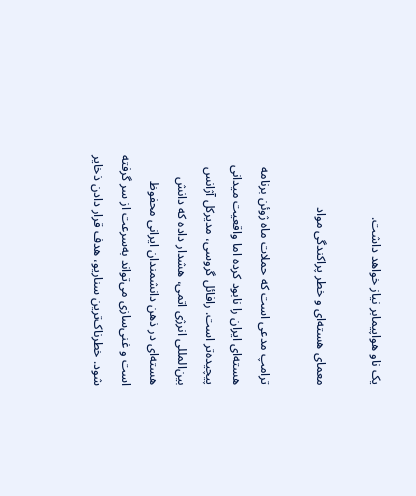یک ناو هواپیمابر نیاز خواهد داشت.

معمای هسته‌ای و خطر پراکندگی مواد

ترامپ مدعی است که حملات ماه ژوئن برنامه هسته‌ای ایران را نابود کرده اما واقعیت میدانی پیچیده‌تر است. رافائل گروسی، مدیرکل آژانس بین‌المللی انرژی اتمی، هشدار داده که دانش هسته‌ای در ذهن دانشمندان ایرانی محفوظ است و غنی‌سازی می‌تواند به‌سرعت از سر گرفته شود. خطرناک‌ترین سناریو، هدف قرار دادن ذخایر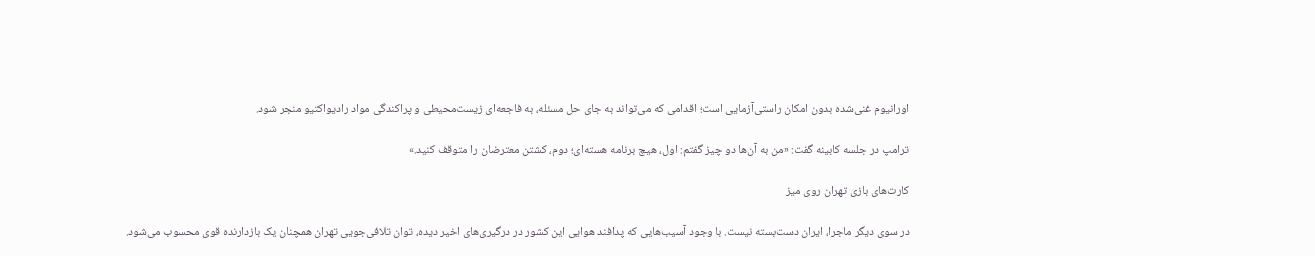اورانیوم غنی‌شده بدون امکان راستی‌آزمایی است؛ اقدامی که می‌تواند به جای حل مسئله، به فاجعه‌ای زیست‌محیطی و پراکندگی مواد رادیواکتیو منجر شود.

ترامپ در جلسه کابینه گفت: «من به آن‌ها دو چیز گفتم: اول، هیچ برنامه هسته‌ای؛ دوم، کشتن معترضان را متوقف کنید.»

کارت‌های بازی تهران روی میز

در سوی دیگر ماجرا، ایران دست‌بسته نیست. با وجود آسیب‌هایی که پدافند هوایی این کشور در درگیری‌های اخیر دیده، توان تلافی‌جویی تهران همچنان یک بازدارنده قوی محسوب می‌شود.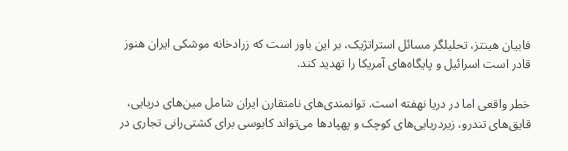فابیان هینتز، تحلیلگر مسائل استراتژیک، بر این باور است که زرادخانه موشکی ایران هنوز قادر است اسرائیل و پایگاه‌های آمریکا را تهدید کند.

خطر واقعی اما در دریا نهفته است. توانمندی‌های نامتقارن ایران شامل مین‌های دریایی، قایق‌های تندرو، زیردریایی‌های کوچک و پهپادها می‌تواند کابوسی برای کشتی‌رانی تجاری در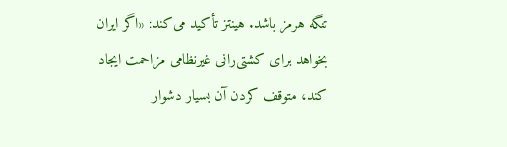تنگه هرمز باشد. هینتز تأکید می‌کند: «اگر ایران بخواهد برای کشتی‌رانی غیرنظامی مزاحمت ایجاد کند، متوقف کردن آن بسیار دشوار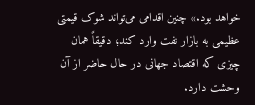خواهد بود.» چنین اقدامی می‌تواند شوک قیمتی عظیمی به بازار نفت وارد کند؛ دقیقاً همان چیزی که اقتصاد جهانی در حال حاضر از آن وحشت دارد.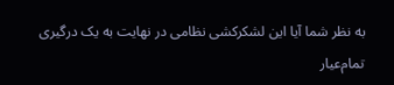به نظر شما آیا این لشکرکشی نظامی در نهایت به یک درگیری تمام‌عیار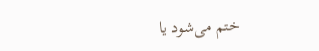ختم می‌شود یا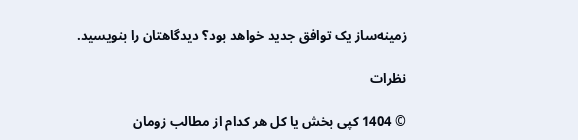زمینه‌ساز یک توافق جدید خواهد بود؟ دیدگاهتان را بنویسید.

نظرات

© 1404 کپی بخش یا کل هر کدام از مطالب زومان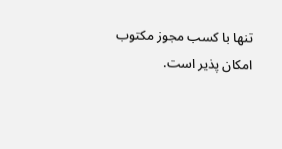تنها با کسب مجوز مکتوب امکان پذیر است.